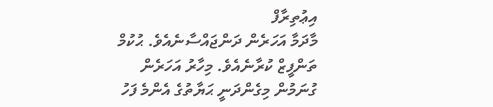އިޢުތިރާފް
މާދަމާ އަހަރެން ދަންޖައްސާނެއެވެ. ޙުކުމް ތަންފީޒް ކުރާނެއެވެ. މިހާރު އަހަރެން ގުނަމުން މިގެންދަނީ ޙަޔާތުގެ އެންމެ ފަހު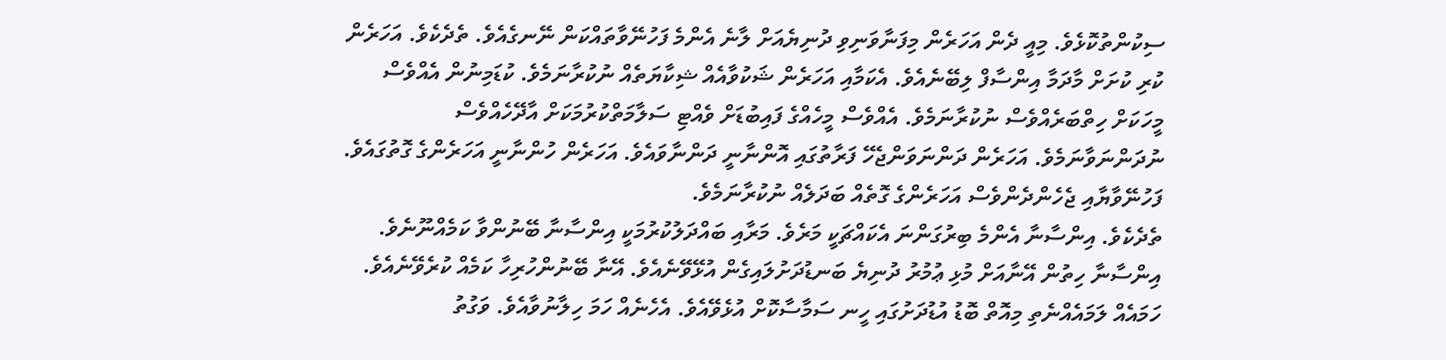ސިކުންތުކޮޅެވެ. މިއީ ދެން އަހަރެން މިފަނާވަނިވި ދުނިޔެއަށް ލާނެ އެންމެ ފަހުނޭވާތައްކަން ނޭނގެއެވެ. ތެދެކެވެ. އަހަރެން ކުރި ކުށަށް މާދަމާ އިންސާފް ލިބޭނެއެވެ. އެކަމާއި އަހަރެން ޝަކުވާއެއް ޝިކާޔަތެއް ނުކުރާނަމެވެ. ކުޑަމިނުން އެއްވެސް މީހަކަށް ހިތްބަރެއްވެސް ނުކުރާނަމެވެ. އެއްވެސް މީހެއްގެ ފައިބުޑަށް ވެއްޓި ސަލާމަތްކުރުމަކަށް އާދޭހެއްވެސް ނުދަންނަވާނަމެވެ. އަހަރެން ދަންނަވަންޖެހޭ ފަރާތުގައި އޮންނާނީ ދަންނާވައެވެ. އަހަރެން ހުންނާނީ އަހަރެންގެ ގޮތުގައެވެ. ފަހުނޭވާޔާއި ޖެހެންދެންވެސް އަހަރެންގެ ގޮތެއް ބަދަލެއް ނުކުރާނަމެވެ.
ތެދެކެވެ. އިންސާނާ އެންމެ ބިރުގަންނަ އެކައްޗަކީ މަރެވެ. މަރާއި ބައްދަލުކުރުމަކީ އިންސާނާ ބޭނުންވާ ކަމެއްނޫނެވެ. އިންސާނާ ހިތުން އޭނާއަށް މުޅި ޢުމުރު ދުނިޔެ ބަނޑުދަށުލައިގެން އުޅޭވޭނެއެވެ. އޭނާ ބޭނުންހުރިހާ ކަމެއް ކުރެވޭނެއެވެ. ހަމައެއް ލަމައެއްނެތި މިއޮތް ބޮޑު އުޑުދަށުގައި ހީނ ސަމާސާކޮށް އުޅެވޭއެވެ. އެހެނެއް ހަމަ ހިލާނުވާއެވެ. ވަގުތު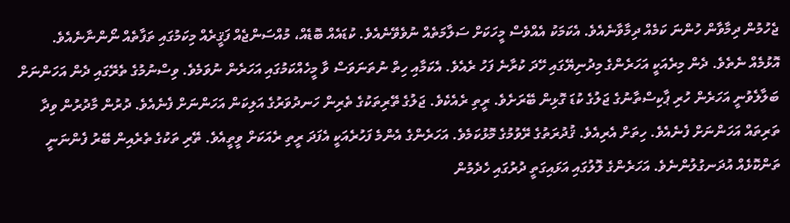ޖެހުމުން ދިމާވާން ހުންނަ ކަމެއް ދިމާވާނެއެވެ. އެކަމަކު އެއްވެސް މީހަކަށް ސަލާމަތެއް ނުވެވޭނެއެވެ. ކުޑައެއް ބޮޑެއް، މުއްސަންޖެއް ފަޤީރެއް މިކަމުގައި ތަފާތެއް ނޯންނާނެއެވެ.
އޮޅުމެއް ނެތެވެ. ދެން މިރެއަކީ އަހަރެންގެ މިދުނިޔޭގައި ހޭދަ ކުރާނެ ފަހު ރެއެވެ. އެކަމާއި ހިތް ނުތަނަވަސް ވާ މީހެއްކަމުގައި އަހަރެން ނުވަމެވެ. ވިސްނުމުގެ ތެރޭގައި ދެން އަހަންނަށް ބަލާލެވުނީ އަހަރެން ހުރި ޕާކިސްތާނުގެ ޖަލުގެ ކުޑަ ގޮޅިން ބޭރަށެވެ. ރީތި ރެއެކެވެ. ޖަލުގެ ތޭރިތަކުގެ ތެރިން ހަނދުވަރުގެ އަލިކަން އަހަންނަށް ފެނެއެވެ. ދުރުން މާދުރުން ވިދާ ތަރިތައް އަހަންނަށް ފެނެއެވެ. ހިތަށް އެރިއެވެ. ޤުދުރަތުގެ ރޭވުމުގެ މޮޅުކަމެވެ. އަހަރެންގެ އެންމެ ފަހުރެއަކީ އެފަދަ ރީތި ރެއަކަށް ވީތީއެވެ. ތޭރި ތަކުގެ ތެރެއިން ބޭރު ފެންނަނީ ތަންކޮޅެއް އުދަނގުލުންނެވެ. އަހަރެންގެ ލޮލުގައި އަޅައިގަތީ ދުރުގައި ހެދެމުން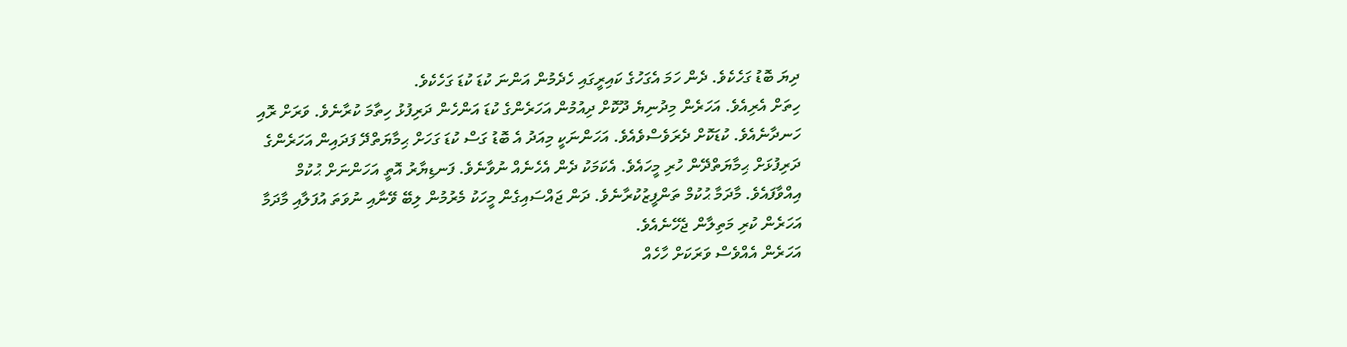ދިޔަ ބޮޑު ގަހެކެވެ. ދެން ހަމަ އެގަހުގެ ކައިރީގައި ހެދެމުން އަންނަ ކުޑަ ކުޑަ ގަހެކެވެ.
ހިތަށް އެރިއެވެ. އަހަރެން މިދުނިޔެ ދޫކޮށް ދިއުމުން އަހަރެންގެ ކުޑަ އަންހެން ދަރިފުޅު ހިތާމަ ކުރާނެވެ. ވަރަށް ރޮއި ހަނދާނެއެވެ. ކުޑަކޮށް ދެރަވެސްވެއެވެ. އަހަންނަކީ މިއަދު އެ ބޮޑު ގަސް ކުޑަ ގަހަށް ޙިމާޔަތްދޭ ފަދައިން އަހަރެންގެ ދަރިފުޅަށް ޙިމާޔަތްދޭން ހުރި މީހައެވެ. އެކަމަކު ދެން އެހެނެއް ނުވާނެވެ. ފަނޑިޔާރު އޮތީ އަހަންނަށް ޙުކުމް އިއްވާފައެވެ. މާދަމާ ޙުކުމް ތަންފީޒުކުރާނެވެ. ދަން ޖައްސައިގެން މީހަކު މެރުމުން ލިބޭ ވޭނާއި ނުވަތަ އުފަލާއި މާދަމާ އަހަރެން ކުރި މަތިލާން ޖެހޭނެއެވެ.
އަހަރެން އެއްވެސް ވަރަކަށް ހާހެއް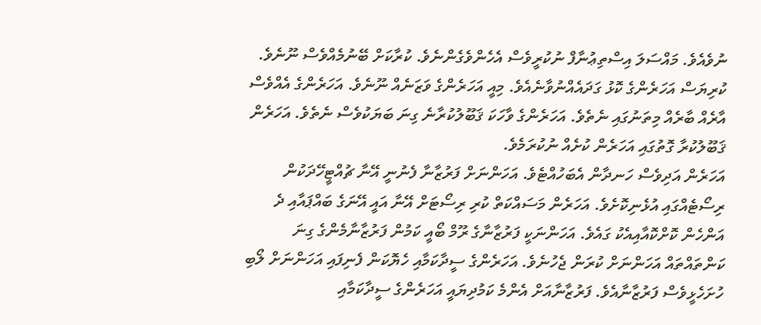ނުވެއެވެ. މައްސަލަ އިސްތިޢުނާފް ނުކުރީވެސް އެހެންވެގެންނެވެ. ކުރާކަށް ބޭނުމެއްވެސް ނޫނެވެ. ކުރިޔަސް އަހަރެންގެ ކޮޅު ގަދައެއްނުވާނެއެވެ. މިއީ އަހަރެންގެ ވަޒަނެއް ނޫނެވެ. އަހަރެންގެ އެއްވެސް އާރެއް ބާރެއް މިތަނުގައި ނެތެވެ. އަހަރެންގެ ވާހަކަ ޤަބޫލުކުރާނެ ގިނަ ބަޔަކުވެސް ނެތެވެ. އަހަރެން ޤަބޫލުކުރާ ގޮތުގައި އަހަރެން ކުށެއް ނުކުރަމެވެ.
އަހަރެން އަދިވެސް ހަނދާން އެބަހުއްޓެވެ. އަހަންނަށް ފަރުޒާނާ ފެނުނީ އޭނާ ޗުއްޓީހޭދަކުން ރިސޯޓެއްގައި އުޅެނިކޮށެވެ. އަހަރެން މަސައްކަތް ކުރި ރިސޯޓަށް އޭނާ އައީ އޭނަގެ ބައްޕައާއި ދެ އަންހެން ކޮށްކޮއާއިއެކު ގައެވެ. އަހަންނަކީ ފަރުޒާނާގެ ރޫމް ބޯއީ ކަމުން ފަރުޒާނާމެންގެ ގިނަ ކަންތައްތައް އަހަންނަށް ކުރަން ޖެހުނެވެ. އަހަރެންގެ ސީދާކަމާއި ހެޔޮކަން ފެނިފައި އަހަންނަށް ލޯބި ހުށަހެޅީވެސް ފަރުޒާނާއެވެ. ފަރުޒާނާއަށް އެންމެ ކަމުދިޔައީ އަހަރެންގެ ސީދާކަމާއި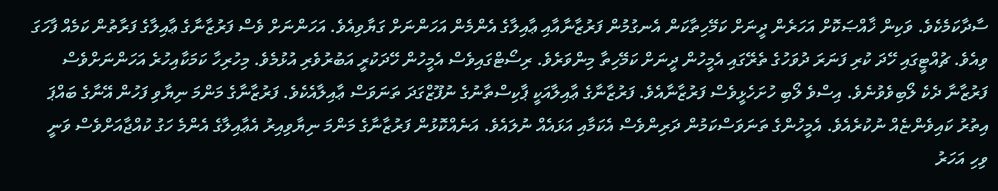ސާދާކަމެކެވެ. ވަކިން ޚާއްޞަކޮށް އަހަރެން ދީނަށް ކަމޭހިތާކަން އެނގުމުން ފަރުޒާނާއާއި ޢާއިލާގެ އެންމެން އަހަންނަށް ގަޔާވިއެވެ. އަހަންނަށް ވެސް ފަރުޒާނާގެ ޢާއިލާގެ ފަރާތުން ކަމެއް ފާހަގަ ވިއެވެ. ޗުއްޓީގައި ހޭދަ ކުރި ފަނަރަ ދުވަހުގެ ތެރޭގައި އެމީހުން ދީނަށް ކަމޭހިތާ މިންވަރެވެ. ރިސޯޓްގައިވެސް އެމީހުން ހޭދަކުރީ އަބުރުވެރި އުޅުމެވެ. މިހުރިހާ ކަމަކާއިހުރެ އަހަންނަށްވެސް ފަރުޒާނާ ދެކެ ލޯބިވެވުނެވެ. އިސްވެ ލޯބި ހުށަހެޅީވެސް ފަރުޒާނާއެވެ. ފަރުޒާނާގެ ޢާއިލާއަކީ ޕާކިސްތާނުގެ ނުފޫޒްގަދަ ތަނަވަސް ޢާއިލާއެކެވެ. ފަރުޒާނާގެ މަންމަ ނިޔާވި ފަހުން އޭނާގެ ބައްޕަ އިތުރު ކައިވެންޏެއް ނުކުރެއެވެ. އެމީހުންގެ ތަނަވަސްކަމުން ދަރިންވެސް އެކަމާއި އަޅައެއް ނުލައެވެ. އަނެއްކޮޅުން ފަރުޒާނާގެ މަންމަ ނިޔާވިއިރު އެޢާއިލާގެ އެންމެ ހަގު ކުއްޖާއަށްވެސް ވަނީ ވިހި އަހަރު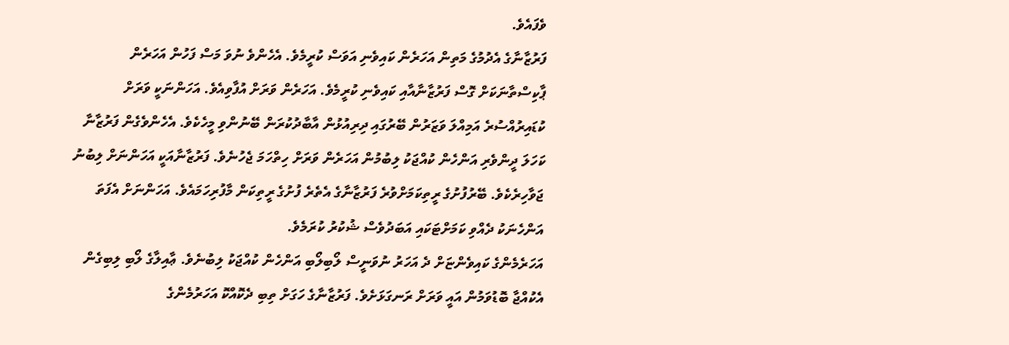ވެފައެވެ.
ފަރުޒާނާގެ އެދުމުގެ މަތިން އަހަރެން ކައިވެނި އަވަސް ކުރީމެވެ. އެހެންވެ ނުވަ މަސް ފަހުން އަހަރެން ޕާކިސްތާނަކަށް ގޮސް ފަރުޒާނާއާއި ކައިވެނި ކުރީމެވެ. އަހަރެން ވަރަށް އުފާވިއެވެ. އަހަންނަކީ ވަރަށް ކުޑައިރުއްސުރެ އަމިއްލަ ވަޒަރުން ބޭރުގައި ދިރިއުޅުން އާބާދުކުރަން ބޭނުންވި މީހެކެވެ. އެހެންވެގެން ފަރުޒާނާ ކަހަލަ ދީންވެރި އަންހެން ކުއްޖަކު ލިބުމުން އަހަރެން ވަރަށް ހިތްހަމަ ޖެހުނެވެ. ފަރުޒާނާއަކީ އަހަންނަށް ލިބުނު ޖަވާހިރެކެވެ. ބޭރުފުށުގެ ރީތިކަމަށްވުރެ ފަރުޒާނާގެ އެތެރެ ފުށުގެ ރީތިކަން މާފުރިހަމައެވެ. އަހަންނަށް އެފަތަ އަންހެނަކު ދެއްވި ކަމަށްޓަކައި އަބަދުވެސް ޝުކުރު ކުރަމެވެ.
އަހަރެމެންގެ ކައިވެންޏަށް ދެ އަހަރު ނުވަނީސް ލޯބިލޯބި އަންހެން ކުއްޖަކު ލިބުނެވެ. ޢާއިލާގެ ލޯބި ލިބިގެން އެކުއްޖާ ބޮޑުވަމުން އައީ ވަރަށް ރަނގަޅަށެވެ. ފަރުޒާނާގެ ހަގަށް ތިބި ދެކޮއްކޮ އަހަރުމެންގެ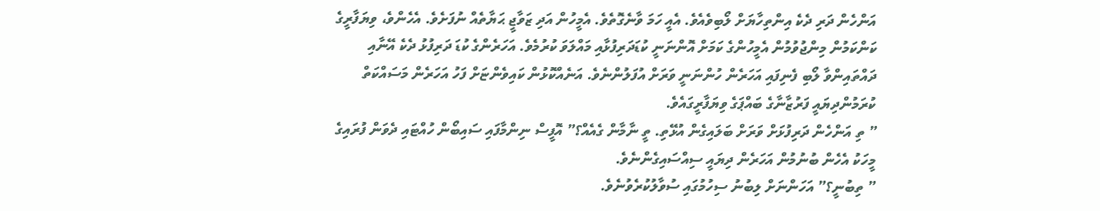އަންހެން ދަރި ދެކެ އިންތިހާޔަށް ލޯބިވެއެވެ. އެއީ ހަމަ ވާނެގޮތެވެ. އެމީހުން އަދި ޒަވާޖީ ޙަޔާތެއް ނުފަށެވެ. އެހެންވެ، ވިޔަފާރީގެ ކަންކަމުން މިންޖުވުމުން އެމީހުންގެ ކަމަށް އޮންނަނީ ކުޑަދަރިފުޅާއި މައްލަވަ ކުރުމެވެ. އަހަރެންގެ ކުޑަ ދަރިފުޅު ދެކެ އޭނާއި ދައްތައިންވާ ލޯބި ފެނިފައި އަހަރެން ހުންނަނީ ވަރަށް އުފަލުންނެވެ. އަނެއްކޮޅުން ކައިވެންޏަށް ފަހު އަހަރެން މަސައްކަތް ކުރަމުންދިޔައީ ފަރުޒާނާގެ ބައްޕަގެ ވިޔަފާރީގައެވެ.
” ތި އަންހެން ދަރިފުޅަށް ވަރަށް ބަލައިގެން އުޅޭތި. ތީ ނާމާން ގެއެއް؟” އޮފީސް ނިންމާފައި ސައިބޯން ހުއްޓައި ދެވަން ފުރައިގެ މީހަކު އެހެން ބުނުމުން އަހަރެން ދިޔައީ ސިއްސައިގެންނެވެ.
” ތިބުނީ؟” އަހަންނަށް ލިބުނު ސިހުމުގައި ސުވާލުކުރެވުނެވެ.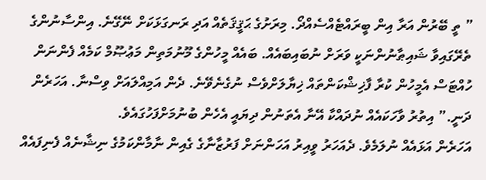” ތީ ބޭރުން އަރާ އިން ބީރައްޓެއްސެއްދޯ. މިރަށުގެ ޙަޤީޤަތެއް އަދި ރަނގަޅަކަށް ނޭގޭނެ. އިންސާނުންގެ ތެރޭގައިވާ ޝައިޠާނުންނަކީ ވަރަށް ނުބައިބައެއް. ބައެއް މީހުންގެ މޫނުމަތިން މަޢުޞޫމް ކަމެއް ފެންނަން ހުއްޓަސް އެމީހުން ކުރާ ފާޚިޝްކަންތައް ޚިޔާލަށްވެސް ނުގެނެވޭނެ. ދެން އަމިއްލައަށް ވިސްނާ. އަހަރެން ދަނީ.” އިތުރު ވާހަކައެއް ނުދައްކާ އޭނާ އެތަނުން ދިޔައީ އެހެން ބުނުމަށްފަހުގައެވެ.
އަހަރެން އަޅައެއް ނުލަމެވެ. ދެއަހަރު ވީއިރު އަހަންނަށް ފަރުޒާނާގެ ގެއިން ނާމާންކަމުގެ ނިޝާނެއް ފެނިފައެއް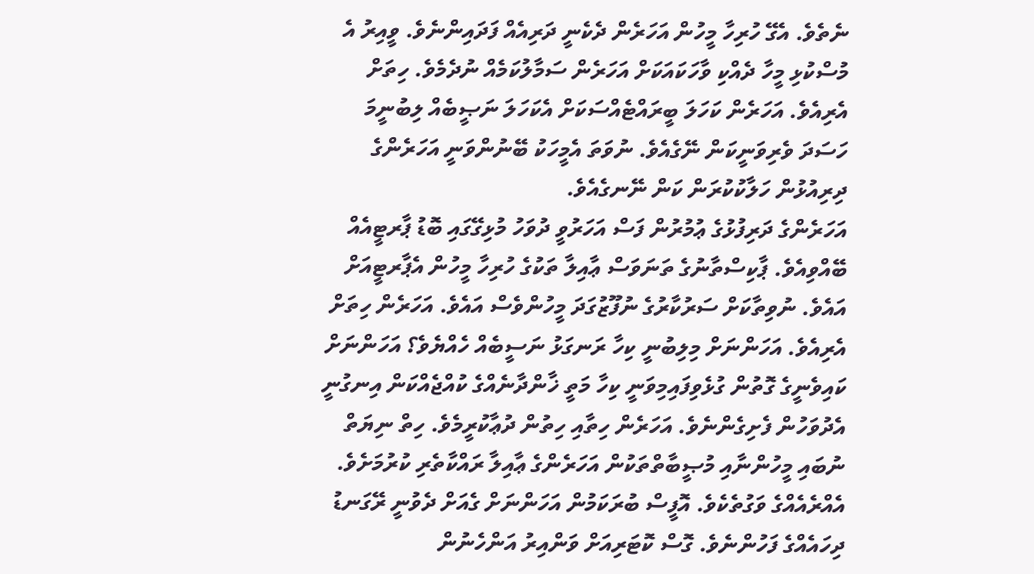ނެތެވެ. އެގޭ ހުރިހާ މީހުން އަހަރެން ދެކެނީ ދަރިއެއް ފަދައިންނެވެ. ވީއިރު އެ މުސްކުޅި މީހާ ދެއްކި ވާހަކައަކަށް އަހަރެން ސަމާލުކަމެއް ނުދެމެވެ. ހިތަށް އެރިއެވެ. އަހަރެން ކަހަލަ ބީރައްޓެއްސަކަށް އެކަހަލަ ނަޞީބެއް ލިބުނީމަ ހަސަދަ ވެރިވަނީކަން ނޭގެއެވެ. ނުވަތަ އެމީހަކު ބޭނުންވަނީ އަހަރެންގެ ދިރިއުޅުން ހަލާކުކުރަން ކަން ނޭނގެއެވެ.
އަހަރެންގެ ދަރިފުޅުގެ ޢުމުރުން ފަސް އަހަރުވީ ދުވަހު މުޅިގޭގައި ބޮޑު ޕާރޓީއެއް ބޭއްވިއެވެ. ޕާކިސްތާނުގެ ތަނަވަސް ޢާއިލާ ތަކުގެ ހުރިހާ މީހުން އެޕާރޓީއަށް އައެވެ. ނުވިތާކަށް ސަރުކާރުގެ ނުފޫޒުގަދަ މީހުންވެސް އައެވެ. އަހަރެން ހިތަށް އެރިއެވެ. އަހަންނަށް މިލިބުނީ ކިހާ ރަނގަޅު ނަސީބެއް ހެއްޔެވެ؟ އަހަންނަށް ކައިވެނީގެ ގޮތުން ގުޅެވިފައިމިވަނީ ކިހާ މަތީ ޚާންދާނެއްގެ ކުއްޖެއްކަން އިނގުނީ އެދުވަހުން ފެށިގެންނެވެ. އަހަރެން ހިތާއި ހިތުން ދުޢާކުރީމެވެ. ހިތް ނިޔަތް ނުބައި މީހުންނާއި މުޞީބާތްތަކުން އަހަރެންގެ ޢާއިލާ ރައްކާތެރި ކުރުމަށެވެ.
އެއްރެއެއްގެ ވަގުތެކެވެ. އޮފީސް ބުރަކަމުން އަހަންނަށް ގެއަށް ދެވުނީ ރޭގަނޑު ދިހައެއްގެ ފަހުންނެވެ. ގޮސް ކޮޓަރިއަށް ވަންއިރު އަންހެނުން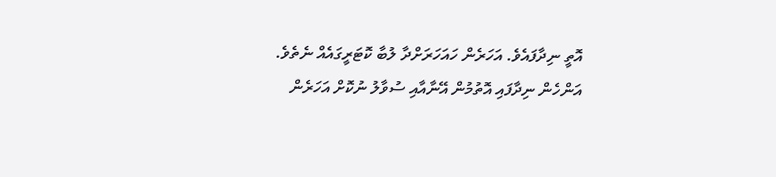އޮތީ ނިދާފައެވެ. އަހަރެން ހައަހަރަށްދާ ލުބާ ކޮޓަރީގައެއް ނެތެވެ. އަންހެން ނިދާފައި އޮތުމުން އޭނާއާއި ސުވާލު ނުކޮށް އަހަރެން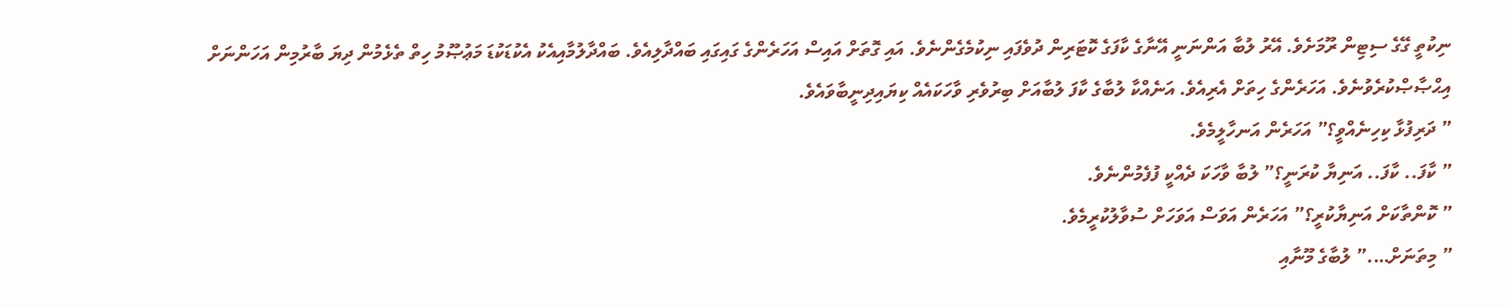ނިކުތީ ގޭގެ ސިޓިން ރޫމަށެވެ. އޭރު ލުބާ އަންނަނީ އޭނާގެ ކާފަގެ ކޮޓަރިން ދުވެފައި ނިކުމެގެންނެވެ. އައި ގޮތަށް އައިސް އަހަރެންގެ ގައިގައި ބައްދާލިއެވެ. ބައްދާލުމާއިއެކު އެކުޑަކުޑަ މަޢުޞޫމު ހިތް ތެޅެމުން ދިޔަ ބާރުމިން އަހަންނަށް އިޙްޞާޞްކުރެވުނެވެ. އަހަރެންގެ ހިތަށް އެރިއެވެ. އަނެއްކާ ލުބާގެ ކާފަ ލުބާއަށް ބިރުވެރި ވާހަކައެއް ކިޔައިދިނީބާވައެވެ.
” ދަރިފުޅާ ކިހިނެއްވީ؟” އަހަރެން އަނހާލީމެވެ.
” ކާފަ.. ކާފަ.. އަނިޔާ ކުރަނީ؟” ލުބާ ވާހަކަ ދެއްކީ ފުފެމުންނެވެ.
” ކޮންތާކަށް އަނިޔާކުރީ؟” އަހަރެން އަވަސް އަވަހަށް ސުވާލުކުރީމެވެ.
” މިތަނަށް….” ލުބާގެ މޫނާއި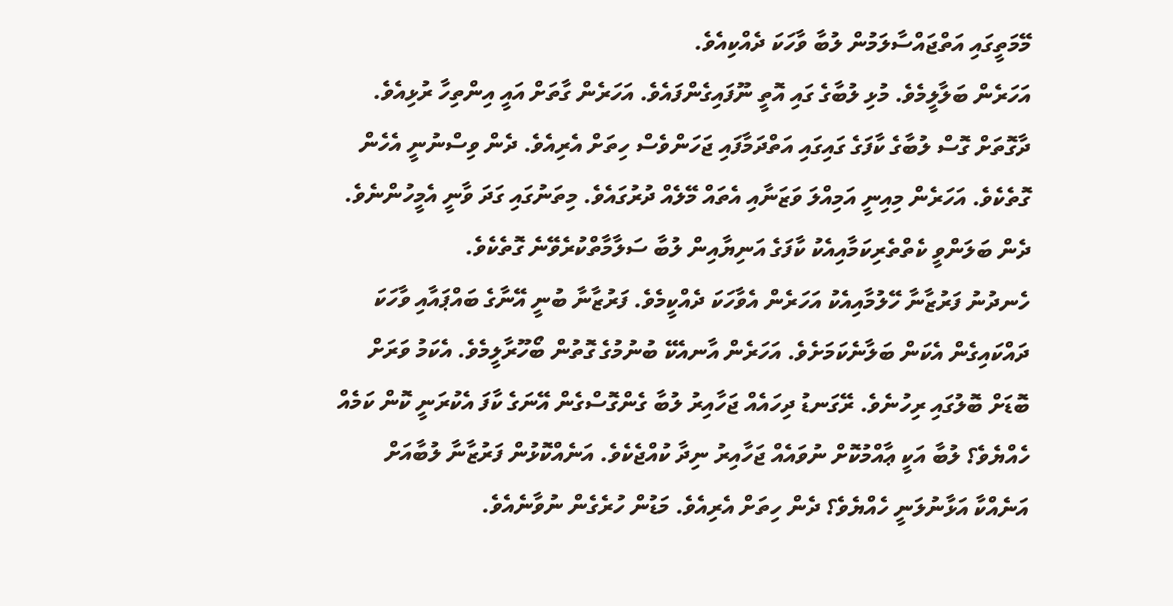މޭމަތީގައި އަތްޖައްސާލަމުން ލުބާ ވާހަކަ ދެއްކިއެވެ.
އަހަރެން ބަލާލީމެވެ. މުޅި ލުބާގެ ގައި އޮތީ ނޫފައިގެންފައެވެ. އަހަރެން ގާތަށް އައީ އިންތިހާ ރުޅިއެވެ. ދާގޮތަށް ގޮސް ލުބާގެ ކާފަގެ ގައިގައި އަތްދަމާފައި ޖަހަންވެސް ހިތަށް އެރިއެވެ. ދެން ވިސްނުނީ އެހެން ގޮތެކެވެ. އަހަރެން މިއިނީ އަމިއްލަ ވަޒަނާއި އެތައް މޭލެއް ދުރުގައެވެ. މިތަނުގައި ގަދަ ވާނީ އެމީހުންނެވެ. ދެން ބަލަންވީ ކެތްތެރިކަމާއިއެކު ކާފަގެ އަނިޔާއިން ލުބާ ސަލާމާތްކުރެވޭނެ ގޮތެކެވެ.
ހެނދުނު ފަރުޒާނާ ހޭލުމާއިއެކު އަހަރެން އެވާހަކަ ދެއްކީމެވެ. ފަރުޒާނާ ބުނީ އޭނާގެ ބައްޕައާއި ވާހަކަ ދައްކައިގެން އެކަން ބަލާނެކަމަށެވެ. އަހަރެން އާނއެކޭ ބުނުމުގެ ގޮތުން ބޯހޫރާލީމެވެ. އެކަމު ވަރަށް ބޮޑަށް ބޮލުގައި ރިހުނެވެ. ރޭގަނޑު ދިހައެއް ޖަހާއިރު ލުބާ ގެންގޮސްގެން އޭނަގެ ކާފަ އެކުރަނީ ކޮން ކަމެއް ހެއްޔެވެ؟ ލުބާ އަކީ ޢާއްމުކޮށް ނުވައެއް ޖަހާއިރު ނިދާ ކުއްޖެކެވެ. އަނެއްކޮޅުން ފަރުޒާނާ ލުބާއަށް އަނެއްކާ އަޅާނުލަނީ ހެއްޔެވެ؟ ދެން ހިތަށް އެރިއެވެ. މަޑުން ހުރެގެން ނުވާނެއެވެ.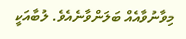މިވާނުވާއެއް ބަލަންވާނެއެވެ. ލުބާއަކީ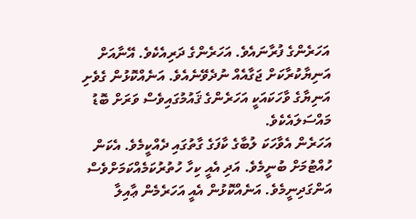އަހަރެންގެ ފުރާނައެވެ. އަހަރެންގެ ދަރިއެކެވެ. އޭނާއަށް އަނިޔާކުރާކަށް ޖަގާއެއް ނުދެވޭނެއެވެ. އަނެއްކޮޅުން ގެވެށި އަނިޔާގެ ވާހަކައަކީ އަހަރެންގެ ޤައުމުގައިވެސް ވަރަށް ބޮޑު މައްސަލައެކެވެ.
އަހަރެން އެވާހަކަ ލުބާގެ ކާފަގެ ގާތުގައި ދެއްކީމެވެ. އެކަން ހުއްޓުމަށް ބުނީމެވެ. އަދި އެއީ ކިހާ ހުތުރުކަމެއްކަމަށްވެސް އަންގަދިނީމެވެ. އަނެއްކޮޅުން އެއީ އަހަރެމެން ޢާއިލާ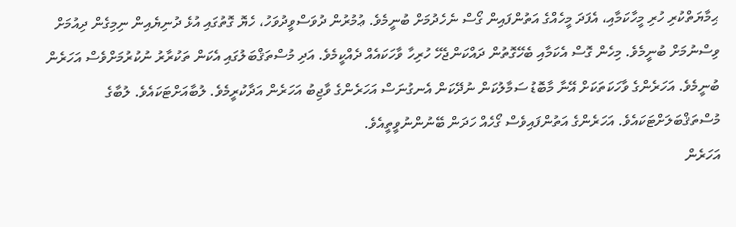ޙިމާޔަތްކުރި ހުރި މީހާކަމާއި، އެފަދަ މީހެއްގެ އަތުންފައިން ގޯސް ނެހެދުމަށް ބުނީމެވެ. ޢުމުރުން ދުވަސްވީދުވަހު، ހެޔޮ ގޮތުގައި އުޅެ ދުނިޔެއިން ނިމިގެން ދިއުމަށް ވިސްނުމަށް ބުނީމެވެ. މިހެން ގޮސް އެކަމާއި ބެހޭގޮތުން ދައްކަންޖެހޭ ހުރިހާ ވާހަކައެއް ދެއްކީމެވެ. އަދި މުސްތަޤްބަލުގައި އެކަން ތަކުރާރު ނުކުރުމަށްވެސް އަހަރެން ބުނީމެވެ. އަހަރެންގެ ވާހަކަތަކަށް އޭނާ މާބޮޑު ސަމާލުކަން ނުދޭކަން އެނގުނަސް އަހަރެންގެ ވާޖިބު އަހަރެން އަދާކުރީމެވެ. ލުބާއަށްޓަކައެވެ. ލުބާގެ މުސްތަޤްބަލަށްޓަކައެވެ. އަހަރެންގެ އަތުންފައިވެސް ގޯހެއް ހަދަން ބޭނުންނުވީތީއެވެ.
އަހަރެން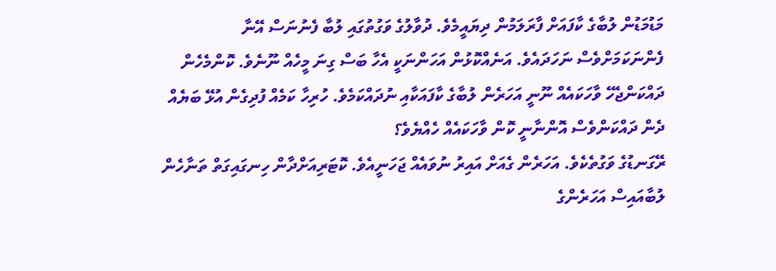މަޑުމަޑުން ލުބާގެ ކާފައަށް ފާރަލަމުން ދިޔައީމެވެ. ދުވާލުގެ ވަގުތުގައި ލުބާ ފެނުނަސް އޭނާ ފެންނަކަމަށްވެސް ނަހަދައެވެ. އަނެއްކޮޅުން އަހަންނަކީ އެހާ ބަސް ގިނަ މީހެއް ނޫނެވެ. ކޮންމެހެން ދައްކަންޖެހޭ ވާހަކައެއް ނޫނީ އަހަރެން ލުބާގެ ކާފައަކާއި ނުދައްކަމެވެ. ހުރިހާ ކަމެއް ފުދިގެން އުޅޭ ބަޔެއް ދެން ދައްކަންވެސް އޮންނާނީ ކޮން ވާހަކައެއް ހެއްޔެވެ؟
ރޭގަނޑުގެ ވަގުތެކެވެ. އަހަރެން ގެއަށް އައިރު ނުވައެއް ޖަހަނީއެވެ. ކޮޓަރިއަށްދާން ހިނގައިގަތް ތަނާހެން ލުބާއައިސް އަހަރެންގެ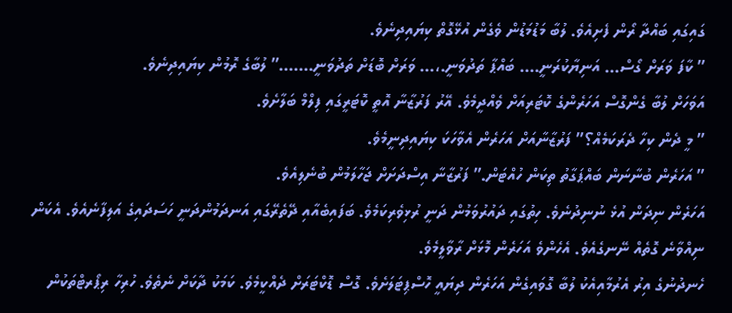ގައިގައި ބައްދާ ރޯން ފެށިއެވެ. ލުބާ މަޑުމަޑުން ވެގެން އުޅޭގޮތް ކިޔައިދިނެވެ.
” ކާފަ ވަރަށް ގޯސް… އަނިޔާކުރަނީ…. ބައްޕާ ތަދުވަނީ.،… ވަރަށް ބޮޑަށް ތަދުވަނީ…….” ލުބާގެ ރޮމުން ކިޔައިދިނެވެ.
އަވަހަށް ލުބާ ގެންގޮސް އަހަރެންގެ ކޮޓަރިއަށް ވެއްދީމެވެ. އޭރު ފަރުޒާނާ އޮތީ ކޮޓަރީގައި ފިލްމް ބަލާށެވެ.
” މީ ދެން ކިހާ ދެރަކަމެއް؟” ފަރުޒާނާއަށް އަހަރެން އެވާހަކަ ކިޔައިދިނީމެވެ.
” އަހަރެން ބުނާނަން ބައްޕަގާތު ތިކަން ހުއްޓަން.” ފަރުޒާނާ އިސްދަށަށް ޖަހާލަމުން ބުނެލިއެވެ.
އަހަރެން ނިދަން އުޅެ ނުނިދުނެވެ. ހިތުގައި ދައުރުވަމުން ދަނީ ރުޅިވެރިކަމެވެ. ބަފައިބެއާއި ދޭތެރޭގައި އަނދަމުންދަނީ ހަސަދައިގެ އަލިފާނެއެވެ. އެކަން ނިއްވާނެ ގޮތެއް ނޭނގެއެވެ. އެހެންވެ އަހަރެން މޮޅަށް ރާވާލީމެވެ.
ހެނދުނުގެ އިރު އެރުމާއިއެކު ލުބާ ގޮވައިގެން އަހަރެން ދިޔައީ ހޮސްޕިޓަލަށެވެ. ގޮސް ޑޮކްޓަރަށް ދެއްކީމެވެ. ކަމަކު ދާކަށް ނެތެވެ. ހުރިހާ ރިޕޯރޓްތަކުން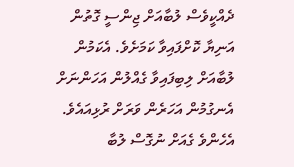ދެއްކީވެސް ލުބާއަށް ޖިންސީ ގޮތުން އަނިޔާ ކޮށްފައިވާ ކަމަށެވެ. އެކަމުން ލުބާއަށް ލިބިފައިވާ ގެއްލުން އަހަންނަށް އެނގުމުން އަހަރެން ވަރަށް ރުޅިއައެވެ. އެހެންވެ ގެއަށް ނުގޮސް ލުބާ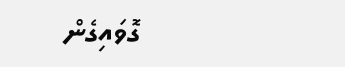ގޮވައިގެން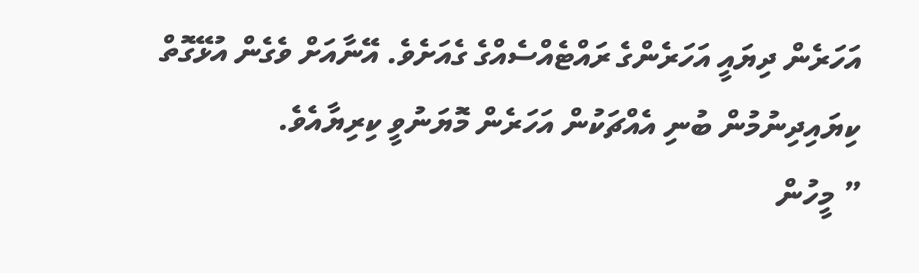އަހަރެން ދިޔައީ އަހަރެންގެ ރައްޓެއްސެއްގެ ގެއަށެވެ. އޭނާއަށް ވެގެން އުޅޭގޮތް ކިޔައިދިނުމުން ބުނި އެއްޗަކުން އަހަރެން މޮޔަނުވީ ކިރިޔާއެވެ.
” މީހުން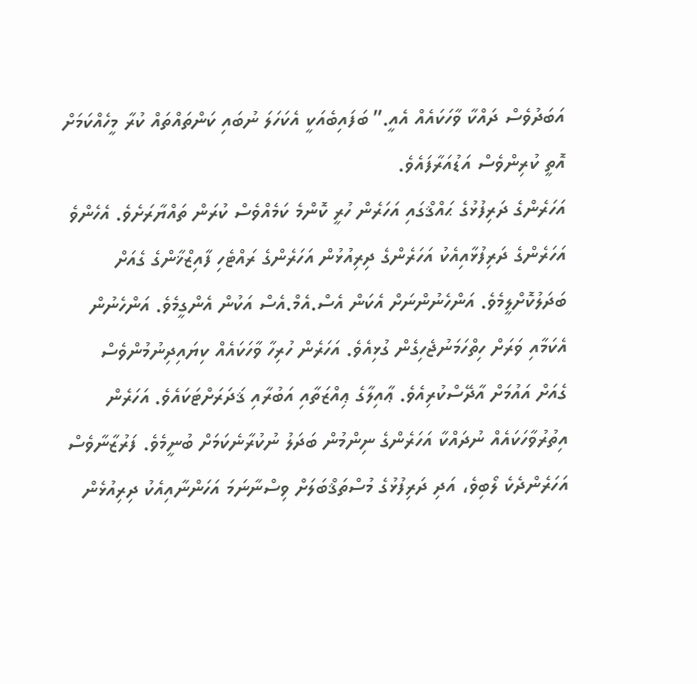އަބަދުވެސް ދައްކާ ވާހަކައެއް އެއީ.” ބަފައިބެއަކީ އެކަހަލަ ނުބައި ކަންތައްތައް ކުރާ މީހެއްކަމަށް އޮތީ ކުރިންވެސް އަޑުއަރާފައެވެ.
އަހަރެންގެ ދަރިފުޅުގެ ޙައްޤްގައި އަހަރެން ހުރީ ކޮންމެ ކަމެއްވެސް ކުރަން ތައްޔާރަށެވެ. އެހެންވެ އަހަރެންގެ ދަރިފުޅާއިއެކު އަހަރެންގެ ދިރިއުޅުން އަހަރެންގެ ރައްޓެހި ފާއިޒްޚާންގެ ގެއަށް ބަދަލުކޮށްލީމެވެ. އަންހެނުންނަށް އެކަން އެސް.އެމް.އެސް އަކުން އެންގީމެވެ. އަންހެނުން އެކަމާއި ވަރަށް ހިތްހަމަނުޖެހިގެން ގުޅިއެވެ. އަހަރެން ހުރިހާ ވާހަކައެއް ކިޔައިދިނުމުންވެސް ގެއަށް އައުމަށް އާދޭސްކުރިއެވެ. ޢާއިލާގެ ޢިއްޒަތާއި އަބުރާއި ޤަދަރަށްޓަކައެވެ. އަހަރެން އިތުރުވާހަކައެއް ނުދައްކާ އަހަރެންގެ ނިންމުން ބަދަލު ނުކުރާނެކަމަށް ބުނީމެވެ. ފަރުޒާނާވެސް އަހަރެންދެކެ ލޯބިވެ، އަދި ދަރިފުޅުގެ މުސްތަޤްބަލަށް ވިސްނާނަމަ އަހަންނާއިއެކު ދިރިއުޅެން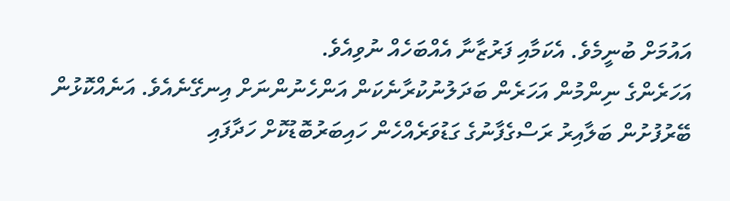އައުމަށް ބުނީމެވެ. އެކަމާއި ފަރުޒާނާ އެއްބަހެއް ނުވިއެވެ.
އަހަރެންގެ ނިންމުން އަހަރެން ބަދަލުނުކުރާނެކަން އަންހެނުންނަށް އިނގޭނެއެވެ. އަނެއްކޮޅުން ބޭރުފުށުން ބަލާއިރު ރަސްގެފާނުގެ ގަޑުވަރެއްހެން ހައިބަރުބޮޑުކޮށް ހަދާފައި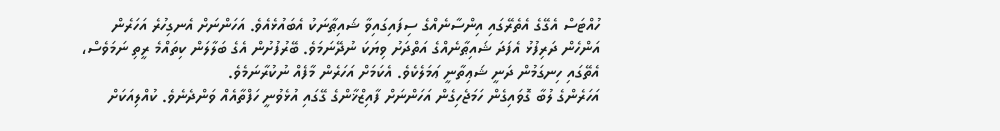ހުއްޓަސް އެގޭގެ އެތެރޭގައި އިންސާނެއްގެ ސިފައިގައިވާ ޝައިޠާނަކު އެބައުޅެއެވެ. އަހަންނަށް އެނގިހުރެ އަހަރެން އަންހެން ދަރިފުޅު އެފަދަ ޝައިޠާނެއްގެ އަތްދަށު ވިޔަކަ ނުދޭނަމަވެ. ބޭރުފުށުން އެގެ ބަލާލަން ކިތައްމެ ރީތި ނަމަވެސް، އެތޭގައި ހިނގަމުން ދަނީ ޝަޢިތާނީ ޢަމަލެކެވެ. އެކަމަށް އަހަރެން މާފެއް ނުކުރާނަމެވެ.
އަހަރެންގެ ލުބާ ގޮވައިގެން ހަމަޖެހިގެން އަހަންނަށް ފާއިޒްޚާންގެ ގޭގައި އުޅެވުނީ ހަފްތާއެއް ވަންދެނެވެ. ކުއްލިއަކަށް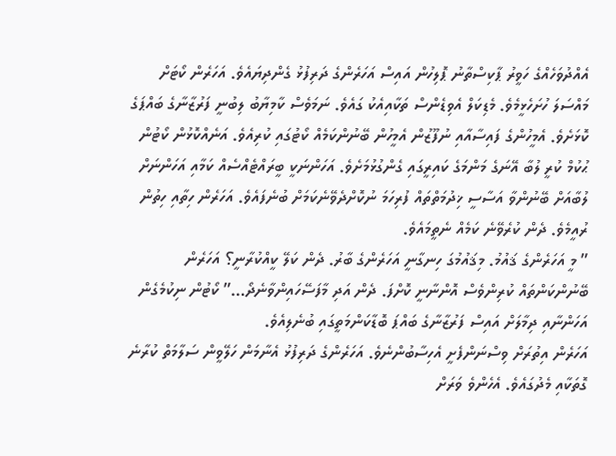އެއްދުވަހެއްގެ ހަވީރު ޕާކިސްތާނު ޕޮލިހުން އައިސް އަހަރެންގެ ދަރިފުޅު ގެންދިޔައެވެ. އަހަރެން ކޯޓަށް މައްސަލަ ހުށަހެޅީމެވެ. މެޑިކަލް އެވިޑެންސް ތަކާއިއެކު ގައެވެ. ނަމަވެސް ކާމިޔާބު ލިބުނީ ފަރުޒާނާގެ ބައްޕަގެ ކޮޅަށެވެ. އެމީހުންގެ ފައިސާއާއި ނުފޫޒުން އެމީހުން ބޭނުންކަމެއް ކޯޓުގައި ކުރިއެވެ. އަނެއްކޮޅުން ކޯޓުން ޙުކުމް ކުރީ ލުބާ އޭނަގެ މަންމަގެ ކައިރީގައި ގެންގުޅުމަށެވެ. އަހަންނަކީ ބީރައްޓެއްސެއް ކަމާއި އަހަންނަށް ލުބާއަށް ބޭނުންވާ އަސާސީ ޚިދުމަތްތައް ފުރިހަމަ ނުކޮށްދެވޭނެކަމަށް ބުނެފައެވެ. އަހަރެން ހިތާއި ހިތުން ރުއީމެވެ. ދެން ކުރެވޭނެ ކަމެއް ނެތީމައެވެ.
” މީ އަހަރެންގެ ޤައުމު. މިޤައުމުގަ ހިނގާނީ އަހަރެންގެ ބާރު. ދެން ކަލޭ ކީއްކުރާނީ؟ އަހަރެން ބޭނުންކަންތައް ކުރިންވެސް އޮންނާނީ ކޮށްފަ. ދެން އަދި މާފަސޭހައިންވާނެދޯ…” ކޯޓުން ނިކުމެގެން އަހަންނާއި ދިމާލަށް އައިސް ފަރުޒާނާގެ ބައްޕަ ބޮޑާކަންމަތީގައި ބުނެލިއެވެ.
އަހަރެން އިތުރަށް ވިސްނަންފެށީ އެހިސާބުންނެވެ. އަހަރެންގެ ދަރިފުޅު އެނާމަން ހަލޭވީން ސަލާމަތް ކުރާނެ ގޮތަކާއި މެދުގައެވެ. އެހެންވެ ވަރަށް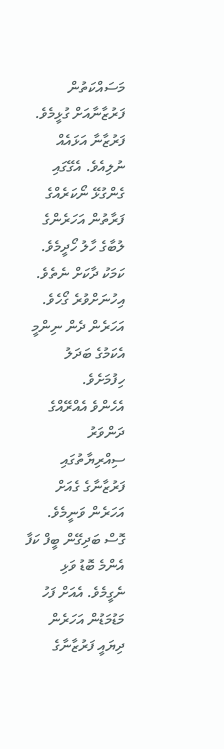މަސައްކަތުން ފަރުޒާނާއަށް ގުޅީމެވެ. ފަރުޒާނާ އަޅައެއް ނުލިއެވެ. އެގޭގައި ގެންގުޅޭ ނޯކަރެއްގެ ފަރާތުން އަހަރެންގެ ލުބާގެ ހާލު ހޯދީމެވެ. ކަމަކު ދާކަށް ނެތެވެ. އިހުނަށްވުރެ ގޯހެވެ. އަހަރެން ދެން ނިންމީ އެކަމުގެ ބަދަލު ހިފުމަށެވެ.
އެހެންވެ އެއްރޭއްގެ ދަންވަރު ސިއްރިޔާތުގައި ފަރުޒާނާގެ ގެއަށް އަހަރެން ވަނީމެވެ. ގޮސް ބަދިގޭން ބީފް ކަފާ އެންމެ ބޮޑު ވަޅި ނެގީމެވެ. އެއަށް ފަހު މަޑުމަޑުން އަހަރެން ދިޔައީ ފަރުޒާނާގެ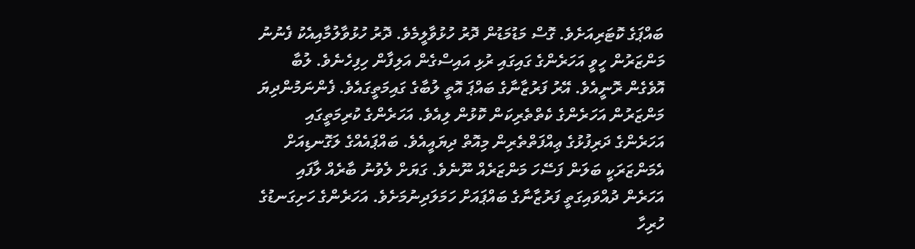ބައްޕަގެ ކޮޓަރިއަށެވެ. ގޮސް މަޑުމަޑުން ދޮރު ހުޅުވާލީމެވެ. ދޮރު ހުޅުވާލުމާއިއެކު ފެނުނު މަންޒަރުން ހީވީ އަހަރެންގެ ގައިގައި ރުޅި އައިސްގެން އަލިފާން ހިފިހެނެވެ. ލުބާ އޮވެގެން ރޮނީއެވެ. އޭރު ފަރުޒާނާގެ ބައްޕަ އޮތީ ލުބާގެ ގައިމަތީގައެވެ. ފެންނަމުންދިޔަ މަންޒަރުން އަހަރެންގެ ކެތްތެރިކަން ކޮޅުން ލިއެވެ. އަހަރެންގެ ކުރިމަތީގައި އަހަރެންގެ ދަރިފުޅުގެ ޢިއްފަތްތެރިން މިއޮތް ދިޔައީއެވެ. ބައްޕައެއްގެ ލަގޮނޑިއަށް އެމަންޒަރަކީ ބަލަން ފަސޭހަ މަންޒަރެއް ނޫނެވެ. ގަޔަށް ލެވުނު ބާރެއް ލާފައި އަހަރެން ދުއްވައިގަތީ ފަރުޒާނާގެ ބައްޕައަށް ހަމަލަދިނުމަށެވެ. އަހަރެންގެ ހަށިގަނޑުގެ ހުރިހާ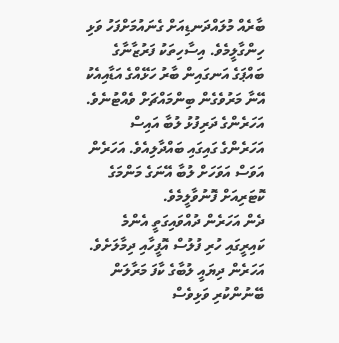ބާރެއް މުލައްދަނޑިއަށް ގެނައުމަށްފަހު ވަޅި ހިންގާލީމެވެ. އިސާހިތަކު ފަރުޒާނާގެ ބައްޕަގެ އަނގައިން ބާރު ހަޅޭއްގެ އަޑާއިއެކު އޭނާ މަރުވެގެން ބިންމައްޗަށް ވެއްޓުނެވެ. އަހަރެންގެ ދަރިފުޅު ލުބާ އައިސް އަހަރެންގެ ގައިގައި ބައްދާލިއެވެ. އަހަރެން އަވަސް އަވަހަށް ލުބާ އޭނަގެ މަންމަގެ ކޮޓަރިއަށް ފޮނުވާލީމެވެ.
ދެން އަހަރެން ދުއްވައިގަތީ އެންމެ ކައިރީގައި ހުރި ފުލުސް އޮފީހާއި ދިމާލަށެވެ. އަހަރެން ދިޔައީ ލުބާގެ ކާފަ މަރާލަން ބޭނުންކުރި ވަޅިވެސް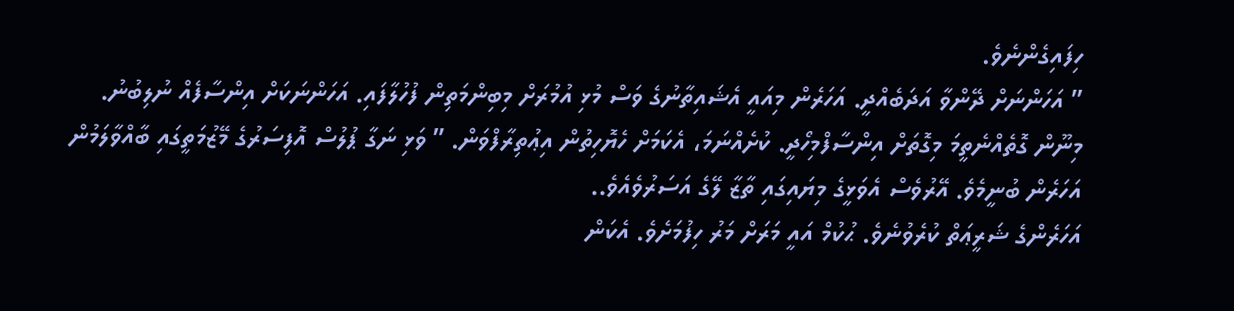ހިފައިގެންނެވެ.
” އަހަންނަށް ދޭންވާ އަދަބެއްދީ. އަހަރެން މިއައީ އެޝައިތާނުގެ ވަސް މުޅި އުމުރަށް މިބިންމަތިން ފުހުލާފައި. އަހަންނަކަށް އިންސާފެއް ނުލިބުނު. މިނޫން ގޮތެއްނެތީމަ މިގޮތަށް އިންސާފްމިހޯދީ. ކުށެއްނަމަ، އެކަމަށް ހެޔޮހިތުން އިޢުތިރާފްވަން. ” ވަޅި ނަގާ ޕުލުސް އޮފިސަރުގެ މޭޒުމަތީގައި ބާއްވާލަމުން އަހަރެން ބުނީމެވެ. އޭރުވެސް އެވަޅީގެ މިޔައިގައި ތާޒާ ލޭގެ އަސަރުވެއެވެ..
އަހަރެންގެ ޝަރީޢަތް ކުރެވުނެވެ. ޙުކުމް އައީ މަރަށް މަރު ހިފުމަށެވެ. އެކަން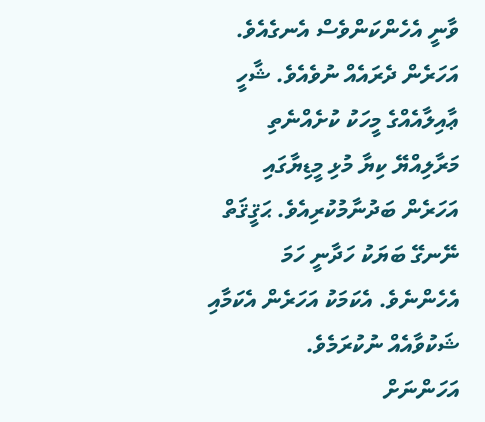ވާނީ އެހެންކަންވެސް އެނގެއެވެ. އަހަރެން ދެރައެއް ނުވެއެވެ. ޝާހީ ޢާއިލާއެއްގެ މީހަކު ކުށެއްނެތި މަރާލިއްޔޭ ކިޔާ މުޅި މީޑިޔާގައި އަހަރެން ބަދުނާމުކުރިއެވެ. ޙަޤީޤަތް ނޭނގޭ ބަޔަކު ހަދާނީ ހަމަ އެހެންނެވެ. އެކަމަކު އަހަރެން އެކަމާއި ޝަކުވާއެއް ނުކުރަމެވެ.
އަހަންނަށް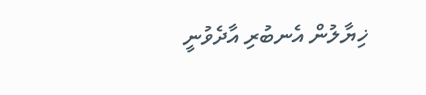ޚިޔާލުން އެނބުރި އާދެވުނީ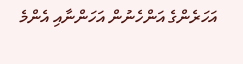އަހަރެންގެ އަންހެނުން އަހަންނާއި އެންމެ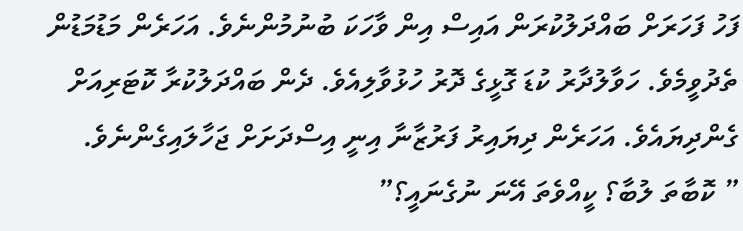ފަހު ފަހަރަށް ބައްދަލުކުރަން އައިސް އިން ވާހަކަ ބުނުމުންނެވެ. އަހަރެން މަޑުމަޑުން ތެދުވީމެވެ. ހަވާލުދާރު ކުޑަ ގޮޅީގެ ދޮރު ހުޅުވާލިއެވެ. ދެން ބައްދަލުކުރާ ކޮޓަރިއަށް ގެންދިޔައެވެ. އަހަރެން ދިޔައިރު ފަރުޒާނާ އިނީ އިސްދަށަށް ޖަހާލައިގެންނެވެ.
” ކޮބާތަ ލުބާ؟ ކީއްވެތަ އޭނަ ނުގެނައީ؟”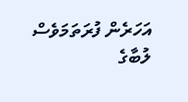އަހަރެން ފުރަތަމަވެސް ލުބާގެ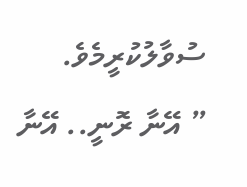ސުވާލުކުރީމެވެ.
” އޭނާ ރޮނީ.. އޭނާ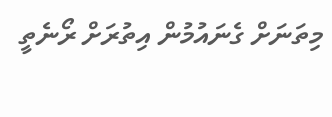މިތަނަށް ގެނައުމުން އިތުރަށް ރޯނެތީ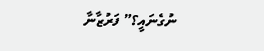ނުގެނައީ؟” ފަރުޒާނާ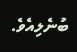ބުނެލިއެވެ.